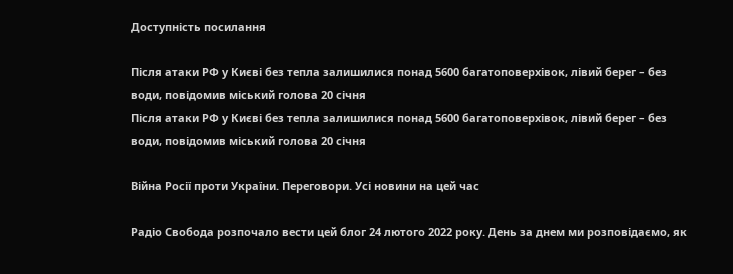Доступність посилання

Після атаки РФ у Києві без тепла залишилися понад 5600 багатоповерхівок, лівий берег – без води, повідомив міський голова 20 січня
Після атаки РФ у Києві без тепла залишилися понад 5600 багатоповерхівок, лівий берег – без води, повідомив міський голова 20 січня

Війна Росії проти України. Переговори. Усі новини на цей час

Радіо Свобода розпочало вести цей блог 24 лютого 2022 року. День за днем ми розповідаємо, як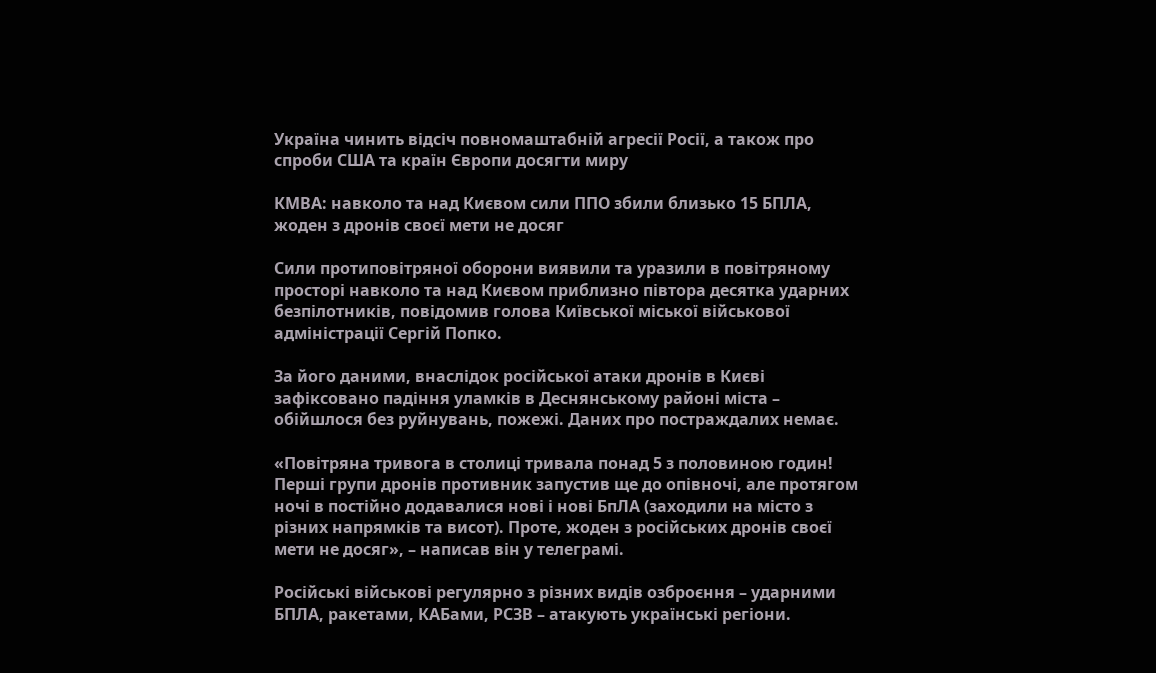Україна чинить відсіч повномаштабній агресії Росії, а також про спроби США та країн Європи досягти миру

КМВА: навколо та над Києвом сили ППО збили близько 15 БПЛА, жоден з дронів своєї мети не досяг

Сили протиповітряної оборони виявили та уразили в повітряному просторі навколо та над Києвом приблизно півтора десятка ударних безпілотників, повідомив голова Київської міської військової адміністрації Сергій Попко.

За його даними, внаслідок російської атаки дронів в Києві зафіксовано падіння уламків в Деснянському районі міста – обійшлося без руйнувань, пожежі. Даних про постраждалих немає.

«Повітряна тривога в столиці тривала понад 5 з половиною годин! Перші групи дронів противник запустив ще до опівночі, але протягом ночі в постійно додавалися нові і нові БпЛА (заходили на місто з різних напрямків та висот). Проте, жоден з російських дронів своєї мети не досяг», – написав він у телеграмі.

Російські військові регулярно з різних видів озброєння – ударними БПЛА, ракетами, КАБами, РСЗВ – атакують українські регіони.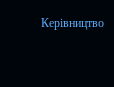Керівництво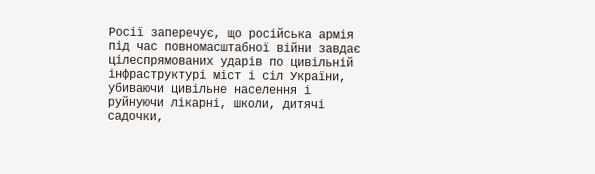Росії заперечує, що російська армія під час повномасштабної війни завдає цілеспрямованих ударів по цивільній інфраструктурі міст і сіл України, убиваючи цивільне населення і руйнуючи лікарні, школи, дитячі садочки,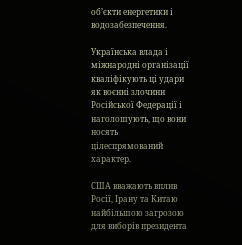об’єкти енергетики і водозабезпечення.

Українська влада і міжнародні організації кваліфікують ці удари як воєнні злочини Російської Федерації і наголошують, що вони носять цілеспрямований характер.

США вважають вплив Росії, Ірану та Китаю найбільшою загрозою для виборів президента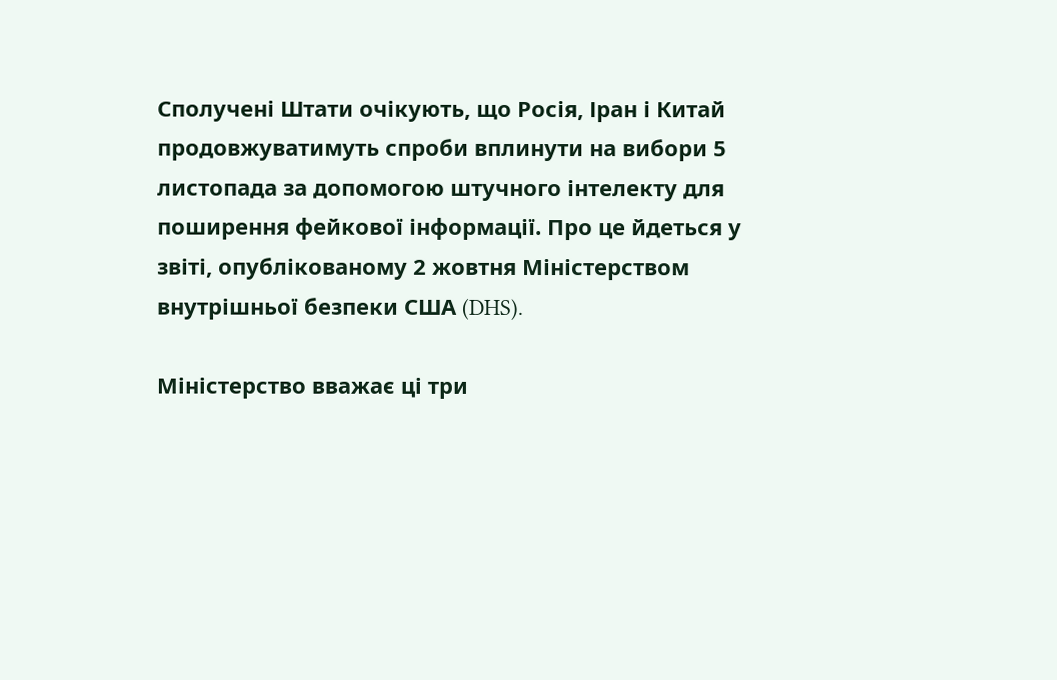Сполучені Штати очікують, що Росія, Іран і Китай продовжуватимуть спроби вплинути на вибори 5 листопада за допомогою штучного інтелекту для поширення фейкової інформації. Про це йдеться у звіті, опублікованому 2 жовтня Міністерством внутрішньої безпеки США (DHS).

Міністерство вважає ці три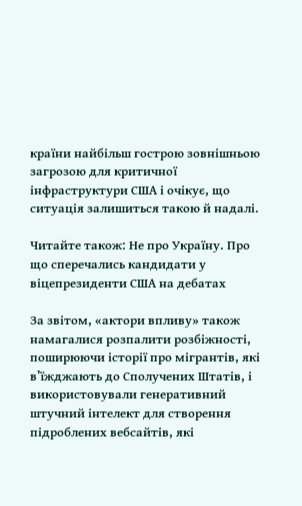країни найбільш гострою зовнішньою загрозою для критичної інфраструктури США і очікує, що ситуація залишиться такою й надалі.

Читайте також: Не про Україну. Про що сперечались кандидати у віцепрезиденти США на дебатах

За звітом, «актори впливу» також намагалися розпалити розбіжності, поширюючи історії про мігрантів, які в’їжджають до Сполучених Штатів, і використовували генеративний штучний інтелект для створення підроблених вебсайтів, які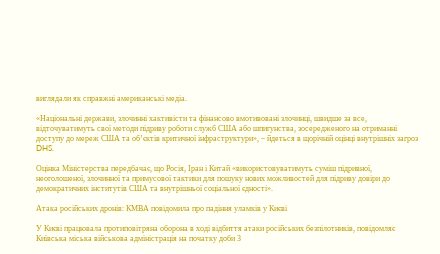виглядали як справжні американські медіа.

«Національні держави, злочинні хактивісти та фінансово вмотивовані злочинці, швидше за все, відточуватимуть свої методи підриву роботи служб США або шпигунства, зосередженого на отриманні доступу до мереж США та об’єктів критичної інфраструктури», – йдеться в щорічній оцінці внутрішніх загроз DHS.

Оцінка Міністерства передбачає, що Росія, Іран і Китай «використовуватимуть суміш підривної, неоголошеної, злочинної та примусової тактики для пошуку нових можливостей для підриву довіри до демократичних інститутів США та внутрішньої соціальної єдності».

Атака російських дронів: КМВА повідомила про падіння уламків у Києві

У Києві працювала протиповітряна оборона в ході відбиття атаки російських безпілотників, повідомляє Київська міська військова адміністрація на початку доби 3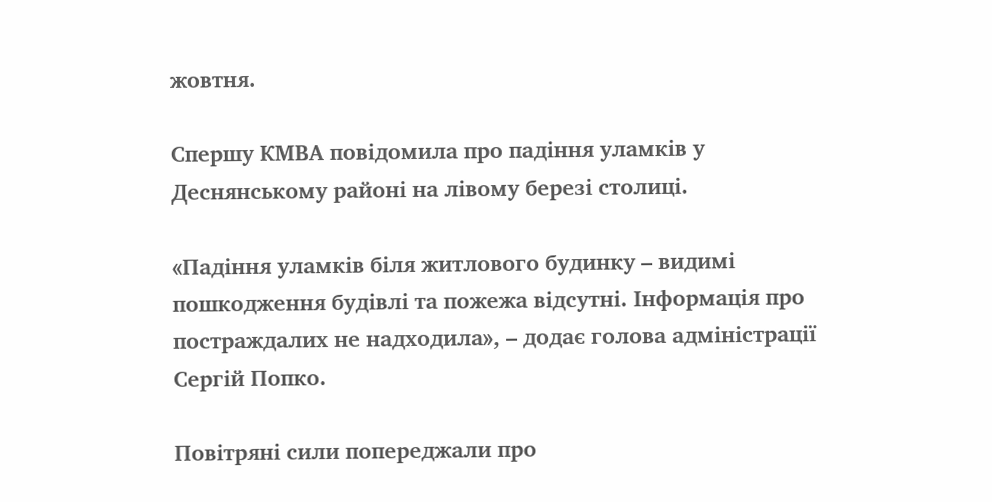жовтня.

Спершу КМВА повідомила про падіння уламків у Деснянському районі на лівому березі столиці.

«Падіння уламків біля житлового будинку – видимі пошкодження будівлі та пожежа відсутні. Інформація про постраждалих не надходила», – додає голова адміністрації Сергій Попко.

Повітряні сили попереджали про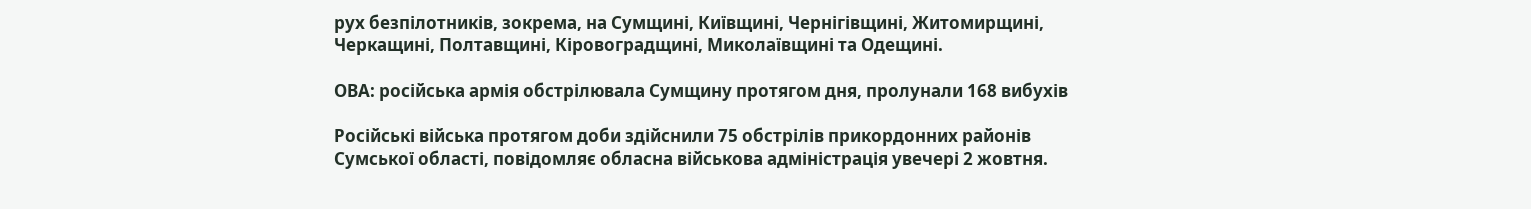рух безпілотників, зокрема, на Сумщині, Київщині, Чернігівщині, Житомирщині, Черкащині, Полтавщині, Кіровоградщині, Миколаївщині та Одещині.

ОВА: російська армія обстрілювала Сумщину протягом дня, пролунали 168 вибухів

Російські війська протягом доби здійснили 75 обстрілів прикордонних районів Сумської області, повідомляє обласна військова адміністрація увечері 2 жовтня.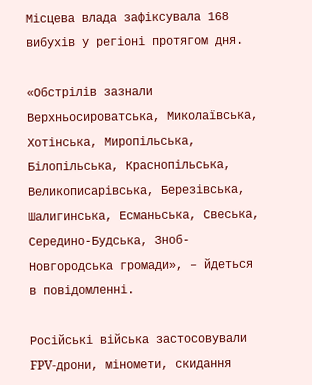Місцева влада зафіксувала 168 вибухів у регіоні протягом дня.

«Обстрілів зазнали Верхньосироватська, Миколаївська, Хотінська, Миропільська, Білопільська, Краснопільська, Великописарівська, Березівська, Шалигинська, Есманьська, Свеська, Середино-Будська, Зноб-Новгородська громади», – йдеться в повідомленні.

Російські війська застосовували FPV-дрони, міномети, скидання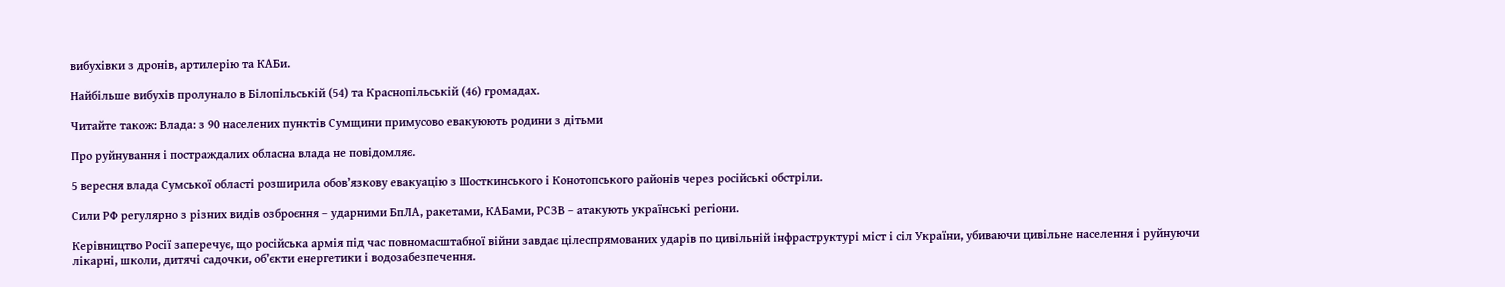вибухівки з дронів, артилерію та КАБи.

Найбільше вибухів пролунало в Білопільській (54) та Краснопільській (46) громадах.

Читайте також: Влада: з 90 населених пунктів Сумщини примусово евакуюють родини з дітьми

Про руйнування і постраждалих обласна влада не повідомляє.

5 вересня влада Сумської області розширила обов’язкову евакуацію з Шосткинського і Конотопського районів через російські обстріли.

Сили РФ регулярно з різних видів озброєння – ударними БпЛА, ракетами, КАБами, РСЗВ – атакують українські регіони.

Керівництво Росії заперечує, що російська армія під час повномасштабної війни завдає цілеспрямованих ударів по цивільній інфраструктурі міст і сіл України, убиваючи цивільне населення і руйнуючи лікарні, школи, дитячі садочки, об’єкти енергетики і водозабезпечення.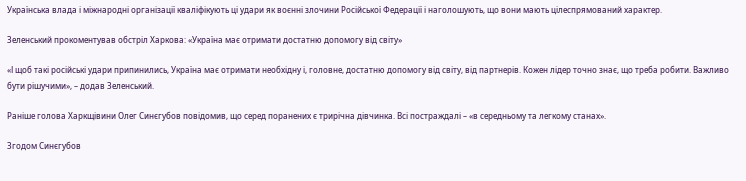Українська влада і міжнародні організації кваліфікують ці удари як воєнні злочини Російської Федерації і наголошують, що вони мають цілеспрямований характер.

Зеленський прокоментував обстріл Харкова: «Україна має отримати достатню допомогу від світу»

«І щоб такі російські удари припинились, Україна має отримати необхідну і, головне, достатню допомогу від світу, від партнерів. Кожен лідер точно знає, що треба робити. Важливо бути рішучими», – додав Зеленський.

Раніше голова Харкщівини Олег Синєгубов повідомив, що серед поранених є трирічна дівчинка. Всі постраждалі – «в середньому та легкому станах».

Згодом Синєгубов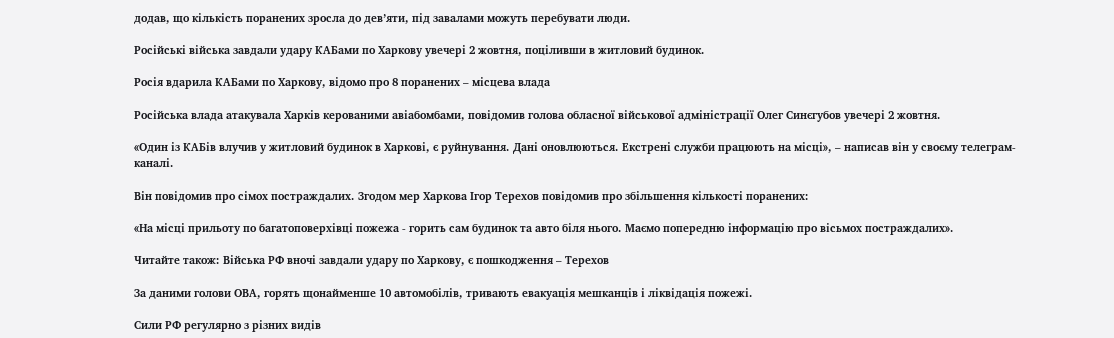додав, що кількість поранених зросла до дев’яти, під завалами можуть перебувати люди.

Російські війська завдали удару КАБами по Харкову увечері 2 жовтня, поціливши в житловий будинок.

Росія вдарила КАБами по Харкову, відомо про 8 поранених – місцева влада

Російська влада атакувала Харків керованими авіабомбами, повідомив голова обласної військової адміністрації Олег Синєгубов увечері 2 жовтня.

«Один із КАБів влучив у житловий будинок в Харкові, є руйнування. Дані оновлюються. Екстрені служби працюють на місці», – написав він у своєму телеграм-каналі.

Він повідомив про сімох постраждалих. Згодом мер Харкова Ігор Терехов повідомив про збільшення кількості поранених:

«На місці прильоту по багатоповерхівці пожежа - горить сам будинок та авто біля нього. Маємо попередню інформацію про вісьмох постраждалих».

Читайте також: Війська РФ вночі завдали удару по Харкову, є пошкодження – Терехов

За даними голови ОВА, горять щонайменше 10 автомобілів, тривають евакуація мешканців і ліквідація пожежі.

Сили РФ регулярно з різних видів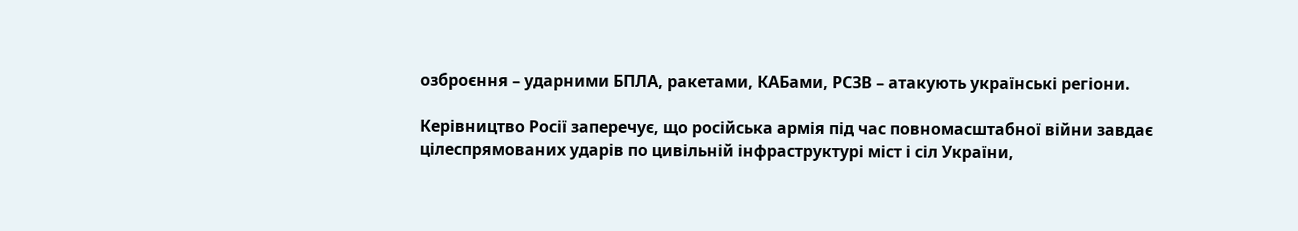озброєння – ударними БПЛА, ракетами, КАБами, РСЗВ – атакують українські регіони.

Керівництво Росії заперечує, що російська армія під час повномасштабної війни завдає цілеспрямованих ударів по цивільній інфраструктурі міст і сіл України,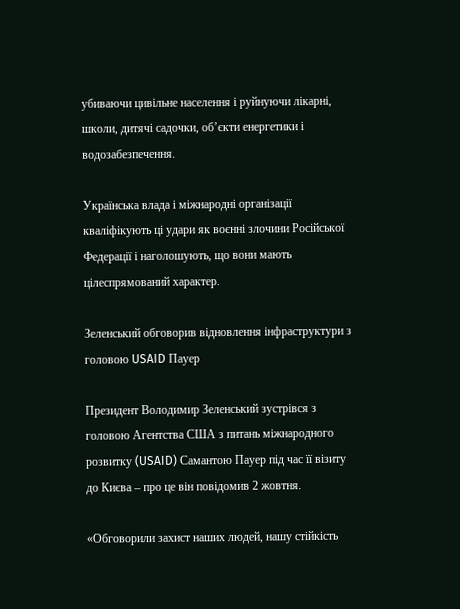убиваючи цивільне населення і руйнуючи лікарні, школи, дитячі садочки, об’єкти енергетики і водозабезпечення.

Українська влада і міжнародні організації кваліфікують ці удари як воєнні злочини Російської Федерації і наголошують, що вони мають цілеспрямований характер.

Зеленський обговорив відновлення інфраструктури з головою USAID Пауер

Президент Володимир Зеленський зустрівся з головою Агентства США з питань міжнародного розвитку (USAID) Самантою Пауер під час її візиту до Києва – про це він повідомив 2 жовтня.

«Обговорили захист наших людей, нашу стійкість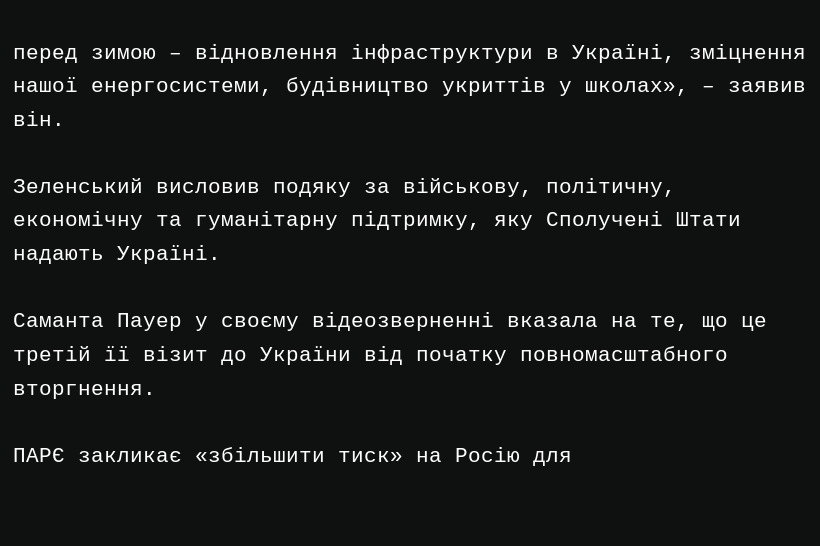перед зимою – відновлення інфраструктури в Україні, зміцнення нашої енергосистеми, будівництво укриттів у школах», – заявив він.

Зеленський висловив подяку за військову, політичну, економічну та гуманітарну підтримку, яку Сполучені Штати надають Україні.

Саманта Пауер у своєму відеозверненні вказала на те, що це третій її візит до України від початку повномасштабного вторгнення.

ПАРЄ закликає «збільшити тиск» на Росію для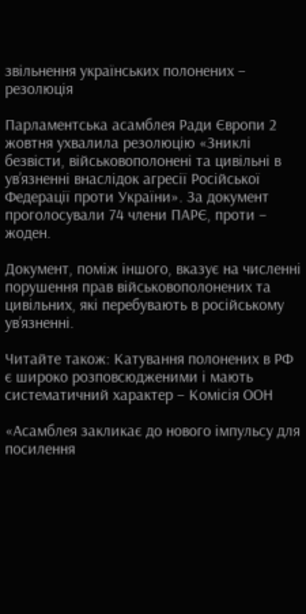звільнення українських полонених – резолюція

Парламентська асамблея Ради Європи 2 жовтня ухвалила резолюцію «Зниклі безвісти, військовополонені та цивільні в ув’язненні внаслідок агресії Російської Федерації проти України». За документ проголосували 74 члени ПАРЄ, проти – жоден.

Документ, поміж іншого, вказує на численні порушення прав військовополонених та цивільних, які перебувають в російському ув’язненні.

Читайте також: Катування полонених в РФ є широко розповсюдженими і мають систематичний характер – Комісія ООН

«Асамблея закликає до нового імпульсу для посилення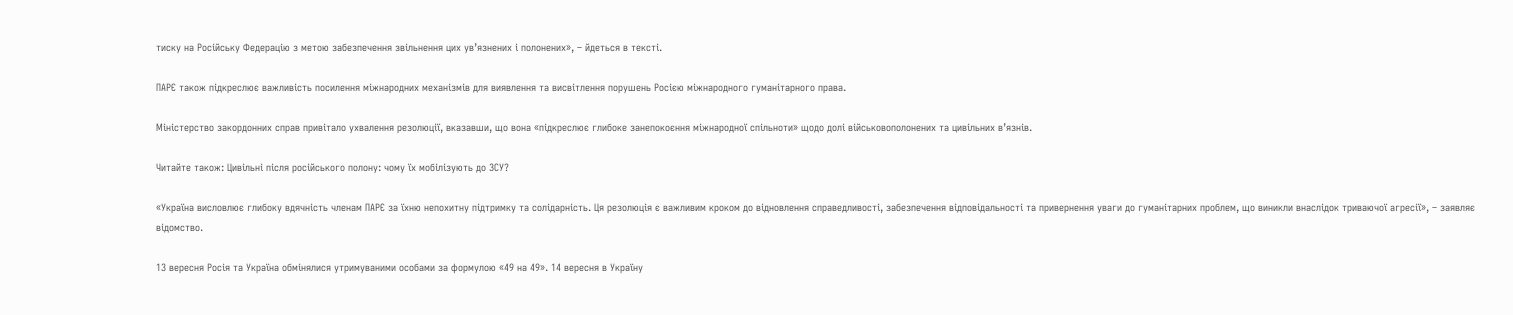тиску на Російську Федерацію з метою забезпечення звільнення цих ув’язнених і полонених», – йдеться в тексті.

ПАРЄ також підкреслює важливість посилення міжнародних механізмів для виявлення та висвітлення порушень Росією міжнародного гуманітарного права.

Міністерство закордонних справ привітало ухвалення резолюції, вказавши, що вона «підкреслює глибоке занепокоєння міжнародної спільноти» щодо долі військовополонених та цивільних в’язнів.

Читайте також: Цивільні після російського полону: чому їх мобілізують до ЗСУ?

«Україна висловлює глибоку вдячність членам ПАРЄ за їхню непохитну підтримку та солідарність. Ця резолюція є важливим кроком до відновлення справедливості, забезпечення відповідальності та привернення уваги до гуманітарних проблем, що виникли внаслідок триваючої агресії», – заявляє відомство.

13 вересня Росія та Україна обмінялися утримуваними особами за формулою «49 на 49». 14 вересня в Україну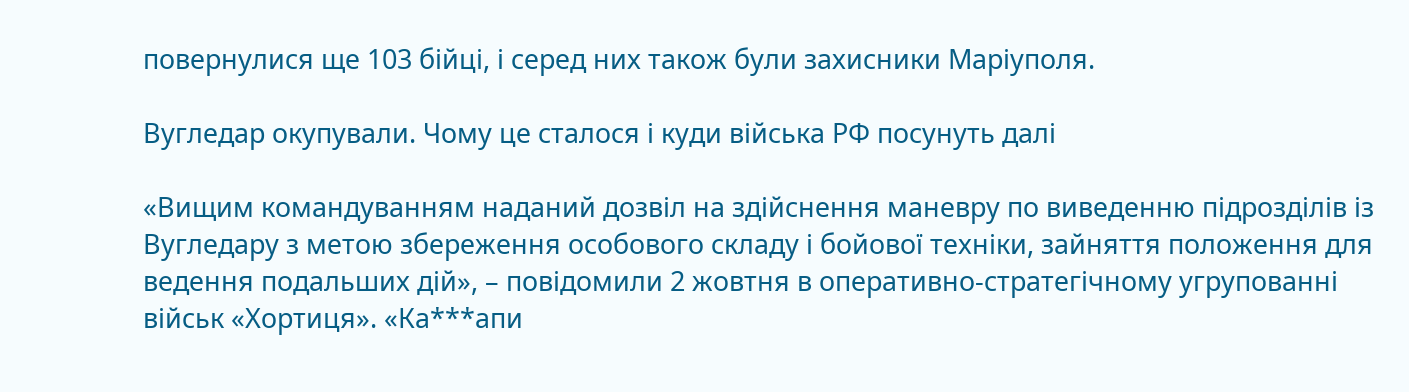повернулися ще 103 бійці, і серед них також були захисники Маріуполя.

Вугледар окупували. Чому це сталося і куди війська РФ посунуть далі

«Вищим командуванням наданий дозвіл на здійснення маневру по виведенню підрозділів із Вугледару з метою збереження особового складу і бойової техніки, зайняття положення для ведення подальших дій», – повідомили 2 жовтня в оперативно-стратегічному угрупованні військ «Хортиця». «Ка***апи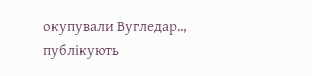окупували Вугледар.., публікують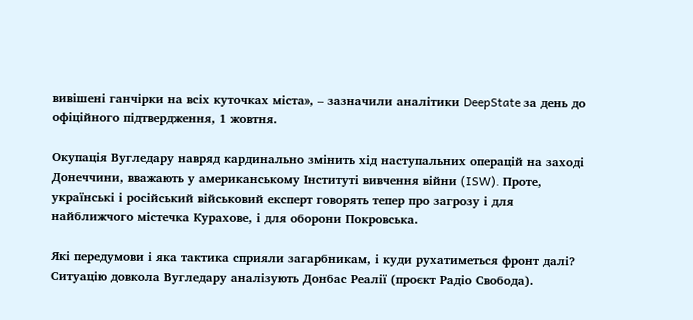вивішені ганчірки на всіх куточках міста», – зазначили аналітики DeepState за день до офіційного підтвердження, 1 жовтня.

Окупація Вугледару навряд кардинально змінить хід наступальних операцій на заході Донеччини, вважають у американському Інституті вивчення війни (ISW). Проте, українські і російський військовий експерт говорять тепер про загрозу і для найближчого містечка Курахове, і для оборони Покровська.

Які передумови і яка тактика сприяли загарбникам, і куди рухатиметься фронт далі? Ситуацію довкола Вугледару аналізують Донбас Реалії (проєкт Радіо Свобода).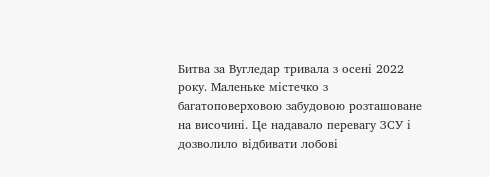Битва за Вугледар тривала з осені 2022 року. Маленьке містечко з багатоповерховою забудовою розташоване на височині. Це надавало перевагу ЗСУ і дозволило відбивати лобові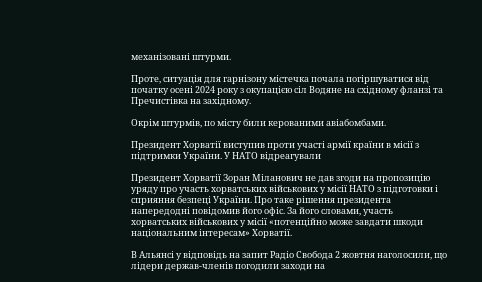механізовані штурми.

Проте, ситуація для гарнізону містечка почала погіршуватися від початку осені 2024 року з окупацією сіл Водяне на східному фланзі та Пречистівка на західному.

Окрім штурмів, по місту били керованими авіабомбами.

Президент Хорватії виступив проти участі армії країни в місії з підтримки України. У НАТО відреагували

Президент Хорватії Зоран Міланович не дав згоди на пропозицію уряду про участь хорватських військових у місії НАТО з підготовки і сприяння безпеці України. Про таке рішення президента напередодні повідомив його офіс. За його словами, участь хорватських військових у місії «потенційно може завдати шкоди національним інтересам» Хорватії.

В Альянсі у відповідь на запит Радіо Свобода 2 жовтня наголосили, що лідери держав-членів погодили заходи на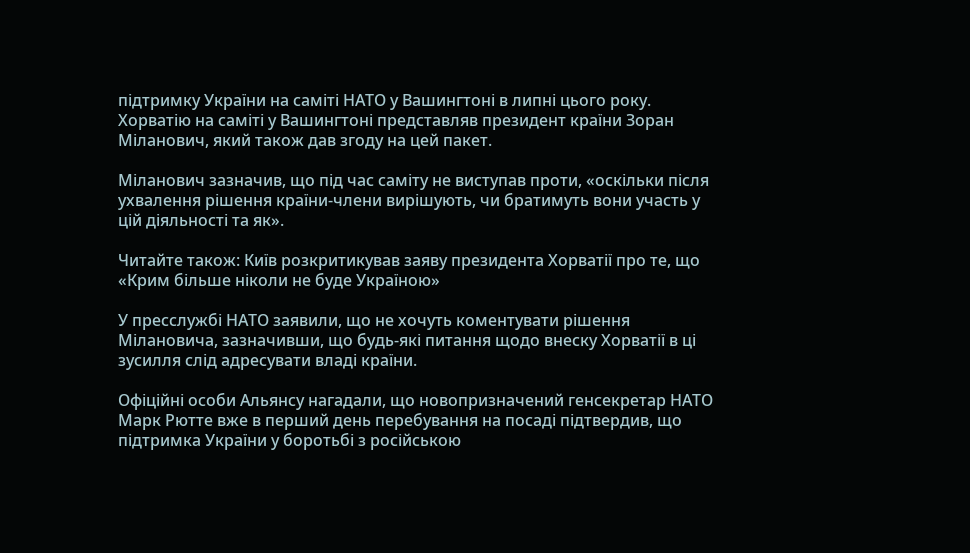підтримку України на саміті НАТО у Вашингтоні в липні цього року. Хорватію на саміті у Вашингтоні представляв президент країни Зоран Міланович, який також дав згоду на цей пакет.

Міланович зазначив, що під час саміту не виступав проти, «оскільки після ухвалення рішення країни-члени вирішують, чи братимуть вони участь у цій діяльності та як».

Читайте також: Київ розкритикував заяву президента Хорватії про те, що «Крим більше ніколи не буде Україною»

У пресслужбі НАТО заявили, що не хочуть коментувати рішення Мілановича, зазначивши, що будь-які питання щодо внеску Хорватії в ці зусилля слід адресувати владі країни.

Офіційні особи Альянсу нагадали, що новопризначений генсекретар НАТО Марк Рютте вже в перший день перебування на посаді підтвердив, що підтримка України у боротьбі з російською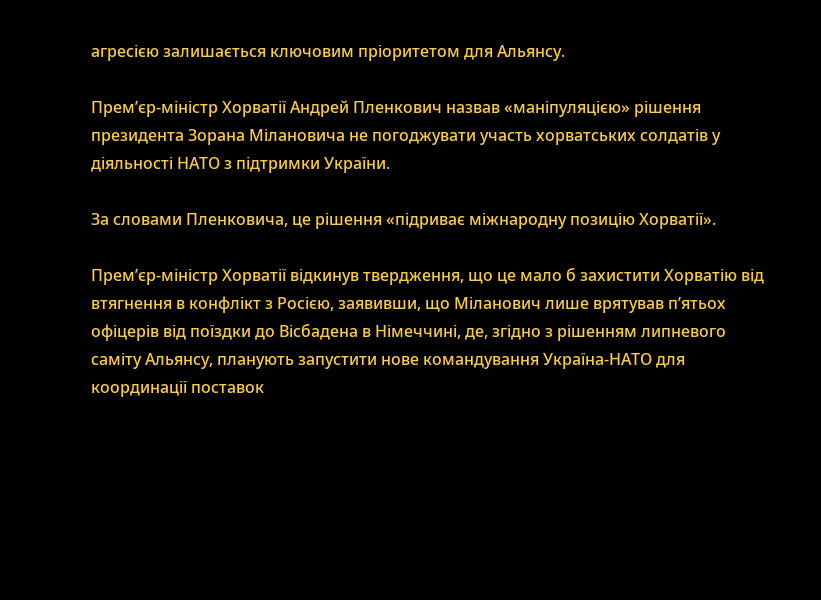агресією залишається ключовим пріоритетом для Альянсу.

Прем’єр-міністр Хорватії Андрей Пленкович назвав «маніпуляцією» рішення президента Зорана Мілановича не погоджувати участь хорватських солдатів у діяльності НАТО з підтримки України.

За словами Пленковича, це рішення «підриває міжнародну позицію Хорватії».

Прем’єр-міністр Хорватії відкинув твердження, що це мало б захистити Хорватію від втягнення в конфлікт з Росією, заявивши, що Міланович лише врятував п’ятьох офіцерів від поїздки до Вісбадена в Німеччині, де, згідно з рішенням липневого саміту Альянсу, планують запустити нове командування Україна-НАТО для координації поставок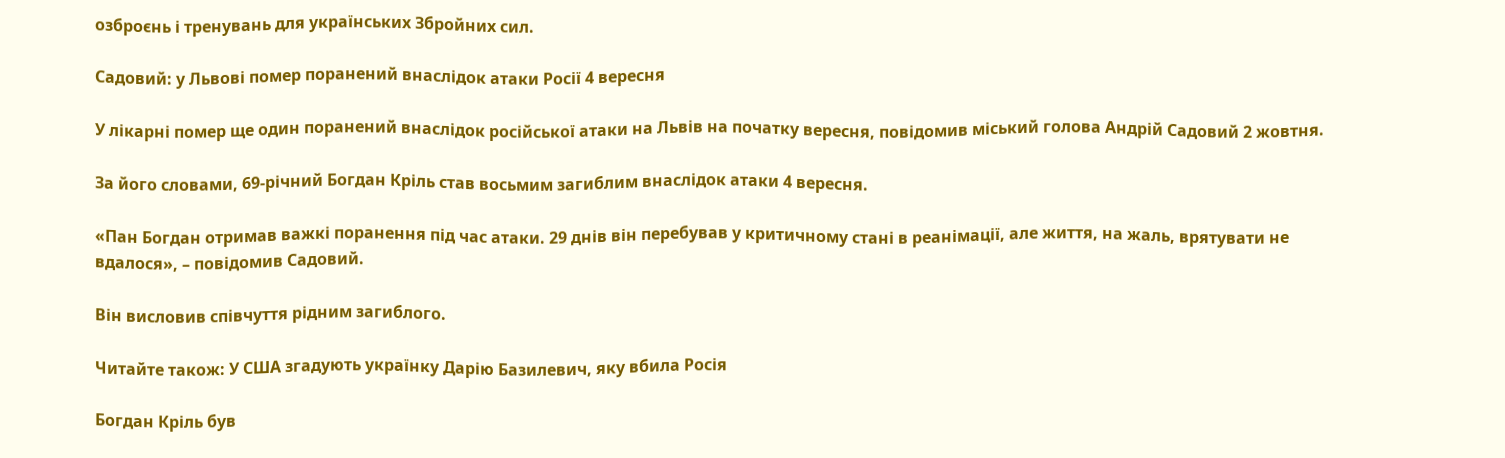озброєнь і тренувань для українських Збройних сил.

Садовий: у Львові помер поранений внаслідок атаки Росії 4 вересня

У лікарні помер ще один поранений внаслідок російської атаки на Львів на початку вересня, повідомив міський голова Андрій Садовий 2 жовтня.

За його словами, 69-річний Богдан Кріль став восьмим загиблим внаслідок атаки 4 вересня.

«Пан Богдан отримав важкі поранення під час атаки. 29 днів він перебував у критичному стані в реанімації, але життя, на жаль, врятувати не вдалося», – повідомив Садовий.

Він висловив співчуття рідним загиблого.

Читайте також: У США згадують українку Дарію Базилевич, яку вбила Росія

Богдан Кріль був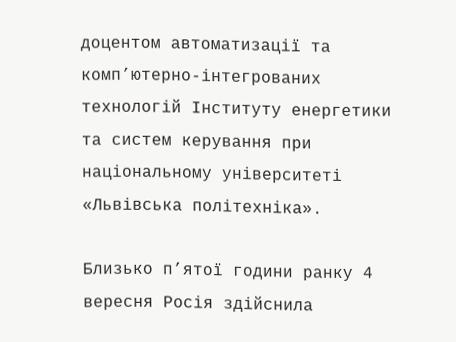доцентом автоматизації та комп’ютерно-інтегрованих технологій Інституту енергетики та систем керування при національному університеті «Львівська політехніка».

Близько п’ятої години ранку 4 вересня Росія здійснила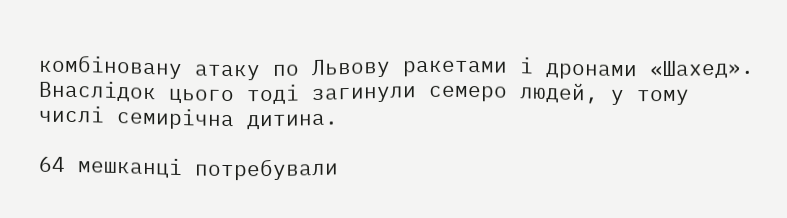комбіновану атаку по Львову ракетами і дронами «Шахед». Внаслідок цього тоді загинули семеро людей, у тому числі семирічна дитина.

64 мешканці потребували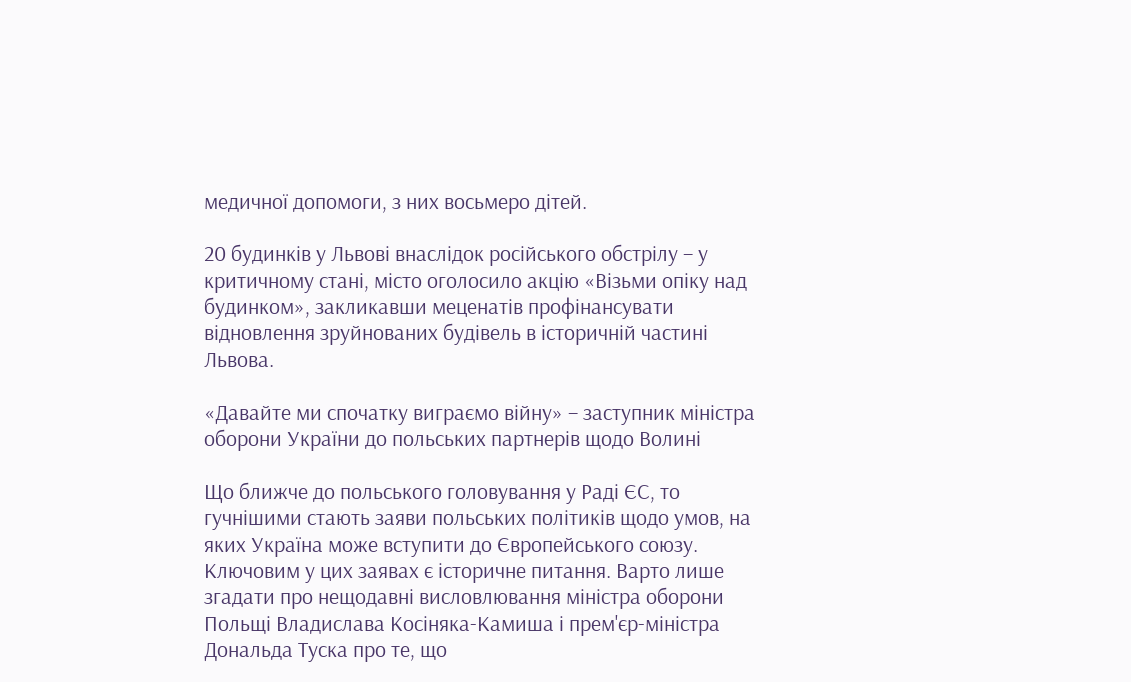медичної допомоги, з них восьмеро дітей.

20 будинків у Львові внаслідок російського обстрілу – у критичному стані, місто оголосило акцію «Візьми опіку над будинком», закликавши меценатів профінансувати відновлення зруйнованих будівель в історичній частині Львова.

«Давайте ми спочатку виграємо війну» – заступник міністра оборони України до польських партнерів щодо Волині

Що ближче до польського головування у Раді ЄС, то гучнішими стають заяви польських політиків щодо умов, на яких Україна може вступити до Європейського союзу. Ключовим у цих заявах є історичне питання. Варто лише згадати про нещодавні висловлювання міністра оборони Польщі Владислава Косіняка-Камиша і прем'єр-міністра Дональда Туска про те, що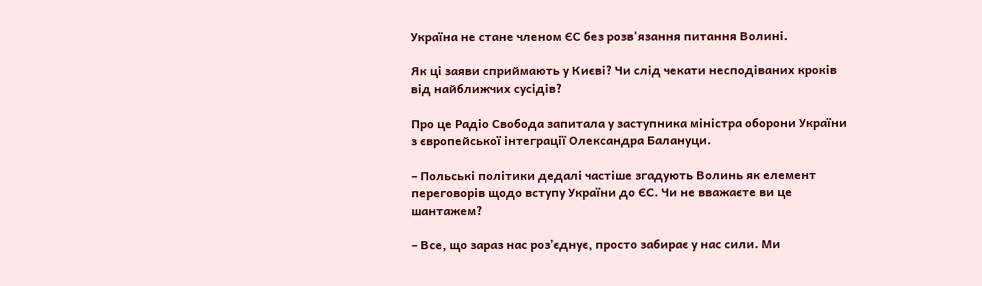Україна не стане членом ЄС без розв'язання питання Волині.

Як ці заяви сприймають у Києві? Чи слід чекати несподіваних кроків від найближчих сусідів?

Про це Радіо Свобода запитала у заступника міністра оборони України з європейської інтеграції Олександра Балануци.

– Польські політики дедалі частіше згадують Волинь як елемент переговорів щодо вступу України до ЄС. Чи не вважаєте ви це шантажем?

– Все, що зараз нас розʼєднує, просто забирає у нас сили. Ми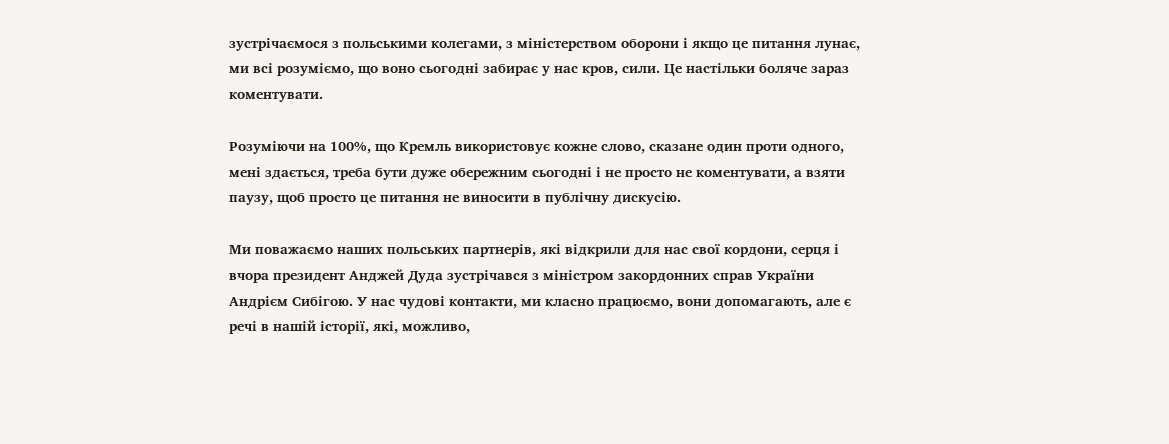зустрічаємося з польськими колегами, з міністерством оборони і якщо це питання лунає, ми всі розуміємо, що воно сьогодні забирає у нас кров, сили. Це настільки боляче зараз коментувати.

Розуміючи на 100%, що Кремль використовує кожне слово, сказане один проти одного, мені здається, треба бути дуже обережним сьогодні і не просто не коментувати, а взяти паузу, щоб просто це питання не виносити в публічну дискусію.

Ми поважаємо наших польських партнерів, які відкрили для нас свої кордони, серця і вчора президент Анджей Дуда зустрічався з міністром закордонних справ України Андрієм Сибігою. У нас чудові контакти, ми класно працюємо, вони допомагають, але є речі в нашій історії, які, можливо,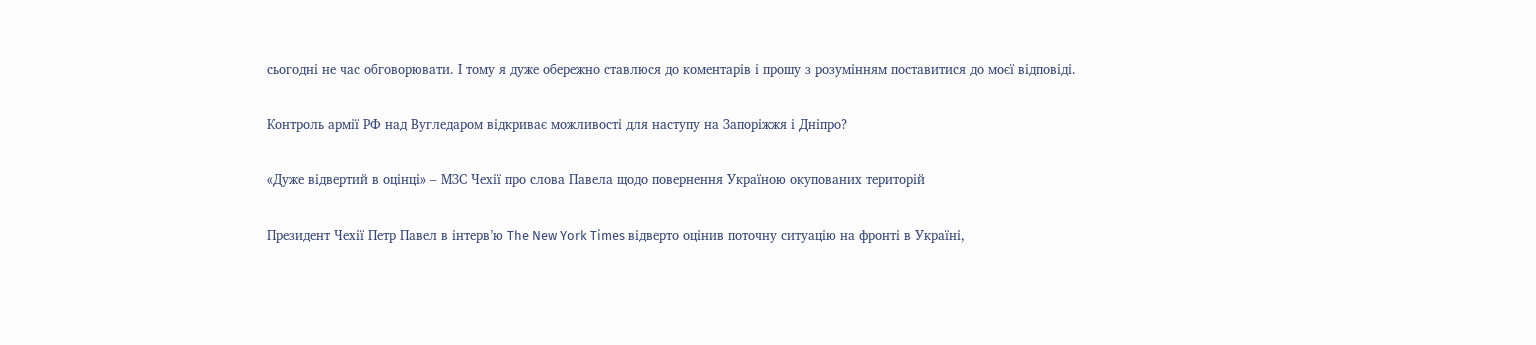сьогодні не час обговорювати. І тому я дуже обережно ставлюся до коментарів і прошу з розумінням поставитися до моєї відповіді.

Контроль армії РФ над Вугледаром відкриває можливості для наступу на Запоріжжя і Дніпро?

«Дуже відвертий в оцінці» – МЗС Чехії про слова Павела щодо повернення Україною окупованих територій

Президент Чехії Петр Павел в інтерв’ю The New York Times відверто оцінив поточну ситуацію на фронті в Україні,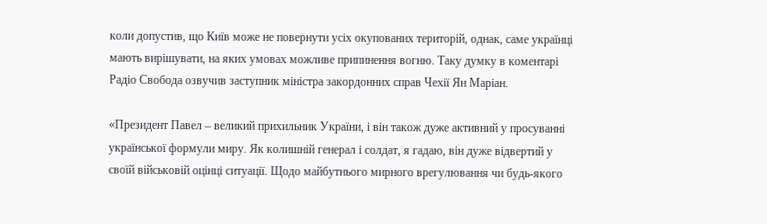коли допустив, що Київ може не повернути усіх окупованих територій, однак, саме українці мають вирішувати, на яких умовах можливе припинення вогню. Таку думку в коментарі Радіо Свобода озвучив заступник міністра закордонних справ Чехії Ян Маріан.

«Президент Павел – великий прихильник України, і він також дуже активний у просуванні української формули миру. Як колишній генерал і солдат, я гадаю, він дуже відвертий у своїй військовій оцінці ситуації. Щодо майбутнього мирного врегулювання чи будь-якого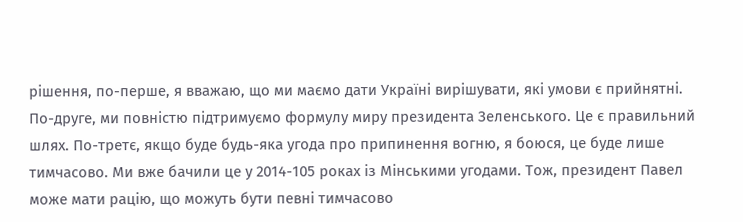рішення, по-перше, я вважаю, що ми маємо дати Україні вирішувати, які умови є прийнятні. По-друге, ми повністю підтримуємо формулу миру президента Зеленського. Це є правильний шлях. По-третє, якщо буде будь-яка угода про припинення вогню, я боюся, це буде лише тимчасово. Ми вже бачили це у 2014-105 роках із Мінськими угодами. Тож, президент Павел може мати рацію, що можуть бути певні тимчасово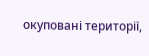окуповані території,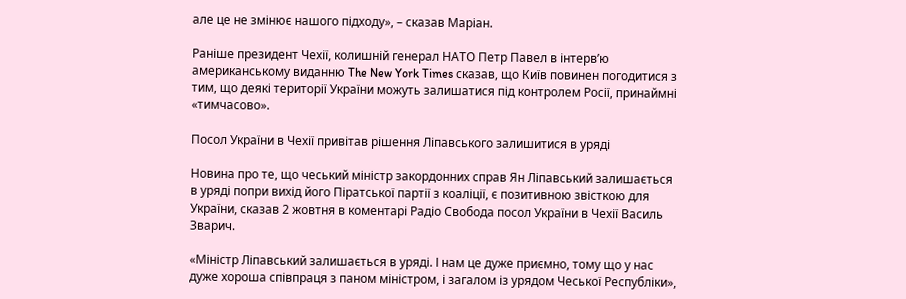але це не змінює нашого підходу», – сказав Маріан.

Раніше президент Чехії, колишній генерал НАТО Петр Павел в інтерв’ю американському виданню The New York Times сказав, що Київ повинен погодитися з тим, що деякі території України можуть залишатися під контролем Росії, принаймні «тимчасово».

Посол України в Чехії привітав рішення Ліпавського залишитися в уряді

Новина про те, що чеський міністр закордонних справ Ян Ліпавський залишається в уряді попри вихід його Піратської партії з коаліції, є позитивною звісткою для України, сказав 2 жовтня в коментарі Радіо Свобода посол України в Чехії Василь Зварич.

«Міністр Ліпавський залишається в уряді. І нам це дуже приємно, тому що у нас дуже хороша співпраця з паном міністром, і загалом із урядом Чеської Республіки»,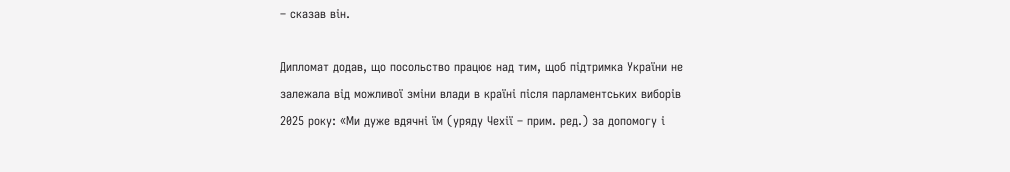– сказав він.

Дипломат додав, що посольство працює над тим, щоб підтримка України не залежала від можливої зміни влади в країні після парламентських виборів 2025 року: «Ми дуже вдячні їм (уряду Чехії – прим. ред.) за допомогу і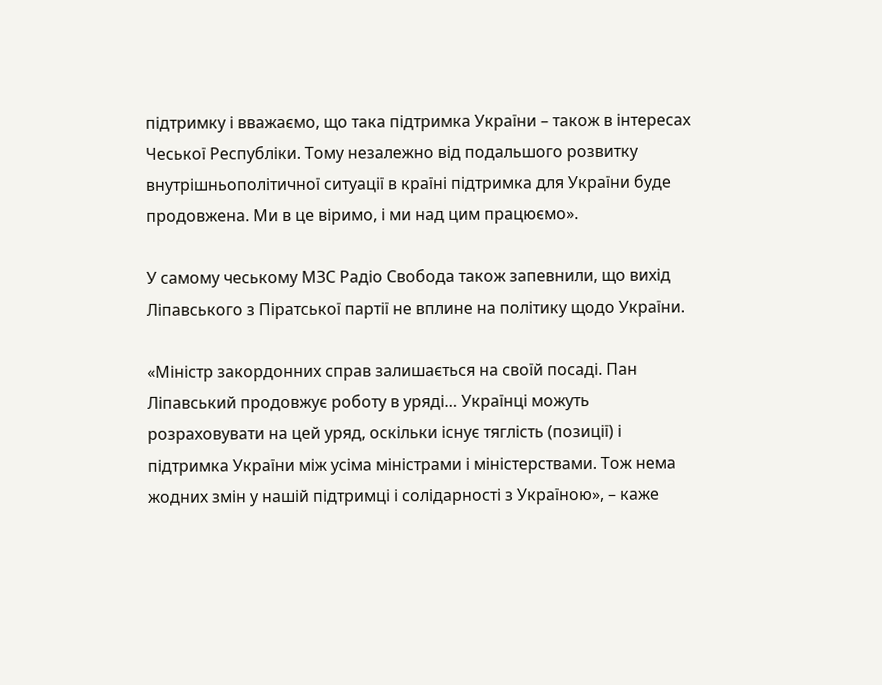підтримку і вважаємо, що така підтримка України – також в інтересах Чеської Республіки. Тому незалежно від подальшого розвитку внутрішньополітичної ситуації в країні підтримка для України буде продовжена. Ми в це віримо, і ми над цим працюємо».

У самому чеському МЗС Радіо Свобода також запевнили, що вихід Ліпавського з Піратської партії не вплине на політику щодо України.

«Міністр закордонних справ залишається на своїй посаді. Пан Ліпавський продовжує роботу в уряді… Українці можуть розраховувати на цей уряд, оскільки існує тяглість (позиції) і підтримка України між усіма міністрами і міністерствами. Тож нема жодних змін у нашій підтримці і солідарності з Україною», – каже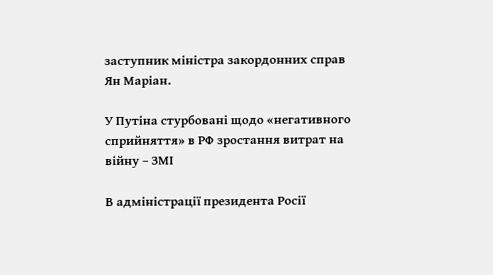заступник міністра закордонних справ Ян Маріан.

У Путіна стурбовані щодо «негативного сприйняття» в РФ зростання витрат на війну – ЗМІ

В адміністрації президента Росії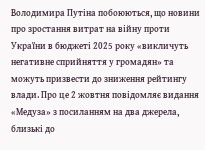Володимира Путіна побоюються, що новини про зростання витрат на війну проти України в бюджеті 2025 року «викличуть негативне сприйняття у громадян» та можуть призвести до зниження рейтингу влади. Про це 2 жовтня повідомляє видання «Медуза» з посиланням на два джерела, близькі до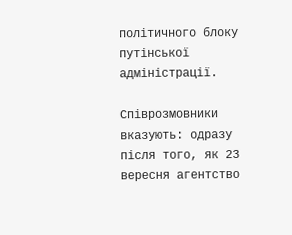політичного блоку путінської адміністрації.

Співрозмовники вказують: одразу після того, як 23 вересня агентство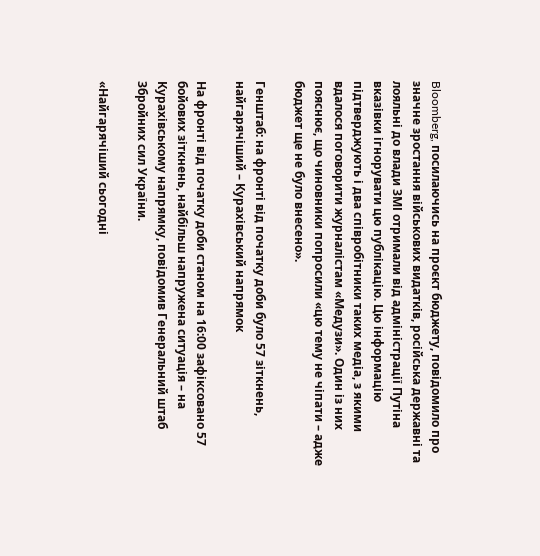Bloomberg, посилаючись на проєкт бюджету, повідомило про значне зростання військових видатків, російська державні та лояльні до влади ЗМІ отримали від адміністрації Путіна вказівки ігнорувати цю публікацію. Цю інформацію підтверджують і два співробітники таких медіа, з якими вдалося поговорити журналістам «Медузи». Один із них пояснює, що чиновники попросили «цю тему не чіпати – адже бюджет ще не було внесено».

Генштаб: на фронті від початку доби було 57 зіткнень, найгарячіший – Курахівський напрямок

На фронті від початку доби станом на 16:00 зафіксовано 57 бойових зіткнень, найбільш напружена ситуація – на Курахівському напрямку, повідомив Генеральний штаб Збройних сил України.

«Найгарячіший сьогодні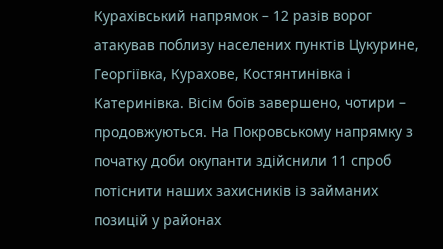Курахівський напрямок – 12 разів ворог атакував поблизу населених пунктів Цукурине, Георгіївка, Курахове, Костянтинівка і Катеринівка. Вісім боїв завершено, чотири – продовжуються. На Покровському напрямку з початку доби окупанти здійснили 11 спроб потіснити наших захисників із займаних позицій у районах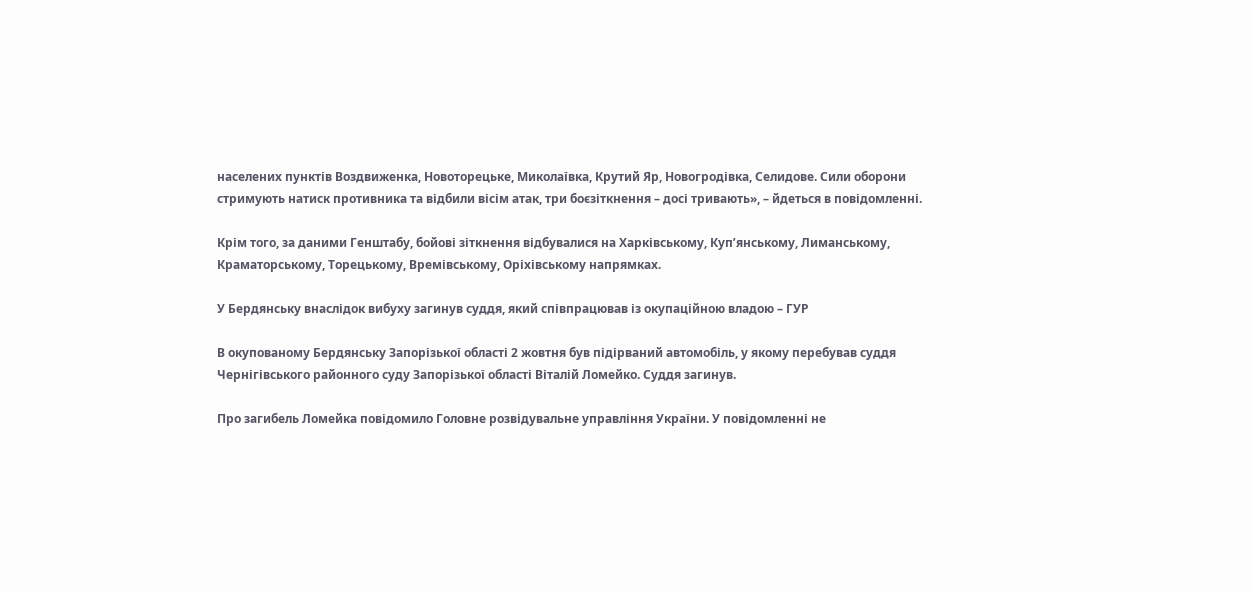населених пунктів Воздвиженка, Новоторецьке, Миколаївка, Крутий Яр, Новогродівка, Селидове. Сили оборони стримують натиск противника та відбили вісім атак, три боєзіткнення – досі тривають», – йдеться в повідомленні.

Крім того, за даними Генштабу, бойові зіткнення відбувалися на Харківському, Куп’янському, Лиманському, Краматорському, Торецькому, Времівському, Оріхівському напрямках.

У Бердянську внаслідок вибуху загинув суддя, який співпрацював із окупаційною владою – ГУР

В окупованому Бердянську Запорізької області 2 жовтня був підірваний автомобіль, у якому перебував суддя Чернігівського районного суду Запорізької області Віталій Ломейко. Суддя загинув.

Про загибель Ломейка повідомило Головне розвідувальне управління України. У повідомленні не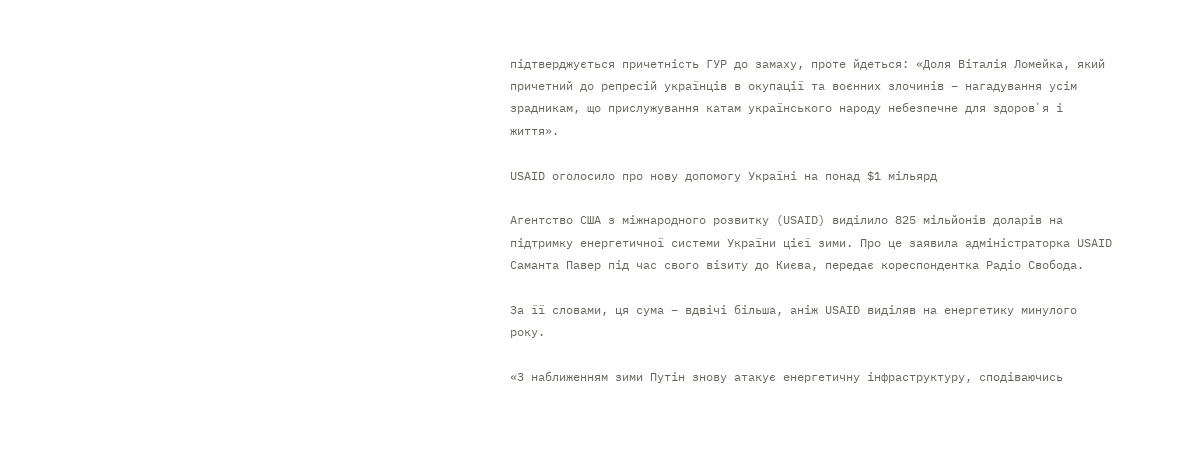підтверджується причетність ГУР до замаху, проте йдеться: «Доля Віталія Ломейка, який причетний до репресій українців в окупації та воєнних злочинів – нагадування усім зрадникам, що прислужування катам українського народу небезпечне для здоровʼя і життя».

USAID оголосило про нову допомогу Україні на понад $1 мільярд

Агентство США з міжнародного розвитку (USAID) виділило 825 мільйонів доларів на підтримку енергетичної системи України цієї зими. Про це заявила адміністраторка USAID Саманта Павер під час свого візиту до Києва, передає кореспондентка Радіо Свобода.

За її словами, ця сума – вдвічі більша, аніж USAID виділяв на енергетику минулого року.

«З наближенням зими Путін знову атакує енергетичну інфраструктуру, сподіваючись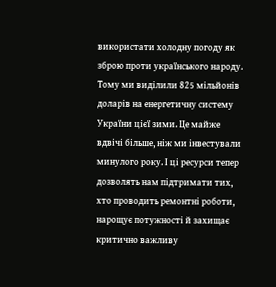використати холодну погоду як зброю проти українського народу. Тому ми виділили 825 мільйонів доларів на енергетичну систему України цієї зими. Це майже вдвічі більше, ніж ми інвестували минулого року. І ці ресурси тепер дозволять нам підтримати тих, хто проводить ремонтні роботи, нарощує потужності й захищає критично важливу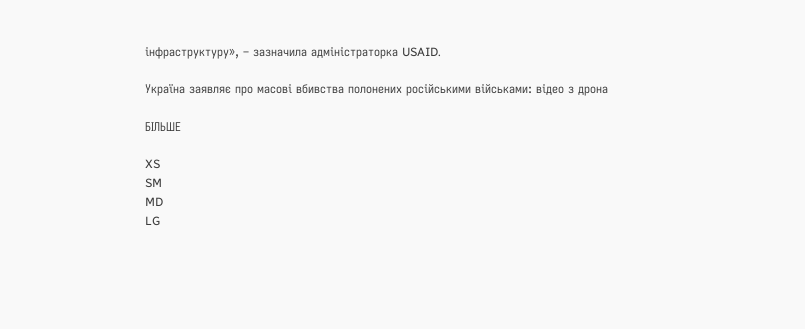інфраструктуру», – зазначила адміністраторка USAID.

Україна заявляє про масові вбивства полонених російськими військами: відео з дрона

БІЛЬШЕ

XS
SM
MD
LG